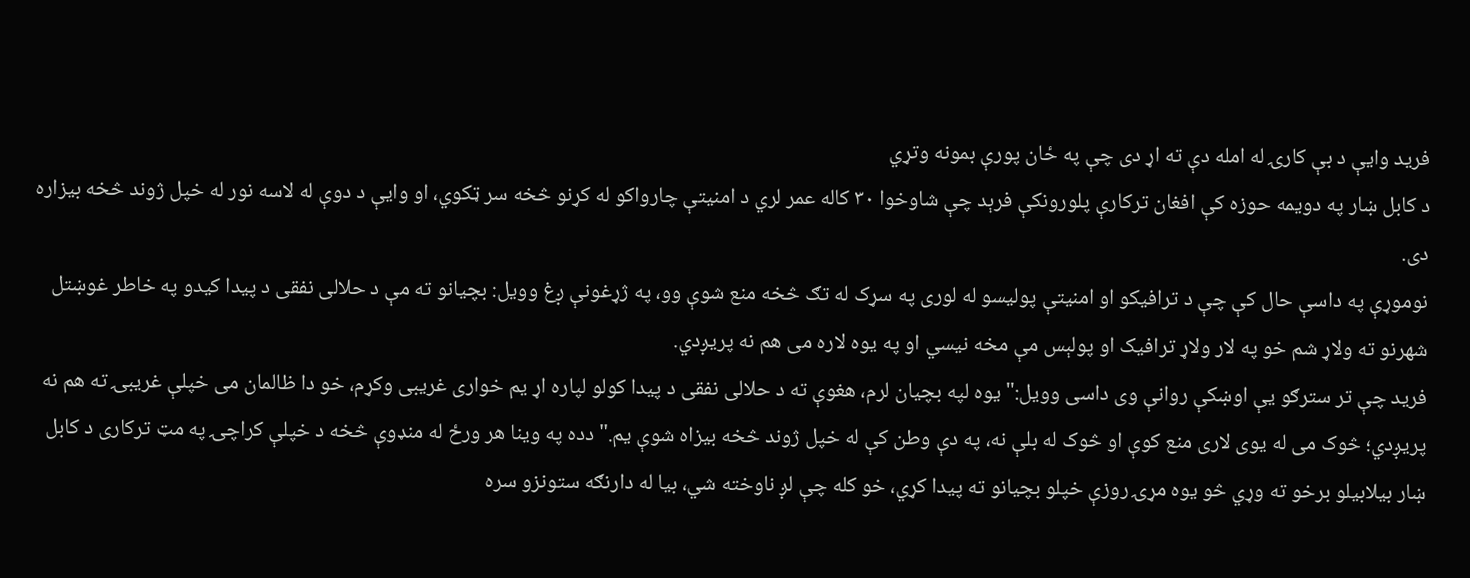فرید وایې د بې کارۍ له امله دې ته اړ دی چې په ځان پورې بمونه وتړي
د کابل ښار په دویمه حوزه کې افغان ترکارې پلورونکې فرېد چې شاوخوا ۳۰ کاله عمر لري د امنیتې چارواکو له کړنو څخه سر ټکوي، او وایې د دوې له لاسه نور له خپل ژوند څخه بیزاره دی.
نوموړې په داسې حال کې چې د ترافیکو او امنیتې پولیسو له لوری په سړک له تګ څخه منع شوې وو، په ژړغونې ږغ وویل: بچیانو ته مې د حلالی نفقی د پیدا کیدو په خاطر غوښتل شهرنو ته ولاړ شم خو په لار ولاړ ترافیک او پولېس مې مخه نیسي او په یوه لاره می هم نه پریږدي.
فرید چې تر سترګو یې اوښکې روانې وی داسی وویل:" یوه لپه بچیان لرم، هغوې ته د حلالی نفقی د پیدا کولو لپاره اړ یم خواری غریبی وکړم، خو دا ظالمان می خپلې غریبۍ ته هم نه پریږدي؛ څوک می له یوی لاری منع کوې او څوک له بلې نه، په دې وطن کې له خپل ژوند څخه بیزاه شوې یم."دده په وینا هر ورځ له منډوې څخه د خپلې کراچۍ په مټ ترکاری د کابل ښار بیلابیلو برخو ته وړي څو یوه مړۍ روزې خپلو بچیانو ته پیدا کړي، خو کله چې لږ ناوخته شي، بیا له دارنګه ستونزو سره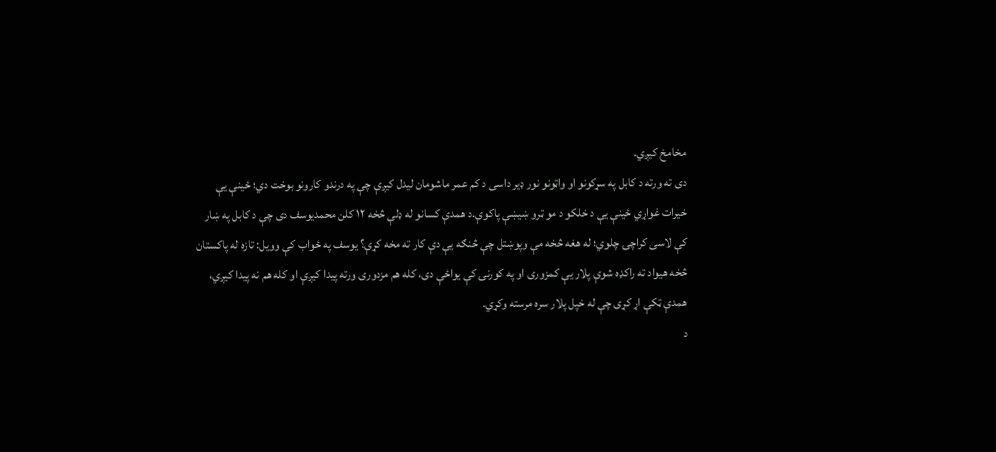مخامخ کیږي.
دی ته ورته د کابل په سړکونو او واټونو نور ډیر داسی د کم عمر ماشومان لیدل کیږې چې په درندو کارونو بوخت دي؛ ځینې یې خیرات غواړي ځینې یې د خلکو د مو ټرو ښیښې پاکوې.د همدې کسانو له ډلې څخه ۱۲ کلن محمدیوسف دی چې د کابل په ښار کې لاسی کراچۍ چلوي؛ له هغه څخه مې وپوښتل چې څنګه یې دې کار ته مخه کړې؟ یوسف په ځواب کې وویل: تازه له پاکستان څخه هیواد ته راکډه شوې پلار یې کمزوری او په کورنۍ کې یواځې دی، کله هم مزدوری ورته پیدا کیږې او کله هم نه پیدا کیږي، همدې ټکې اړ کړی چې له خپل پلار سره مرسته وکړي.
د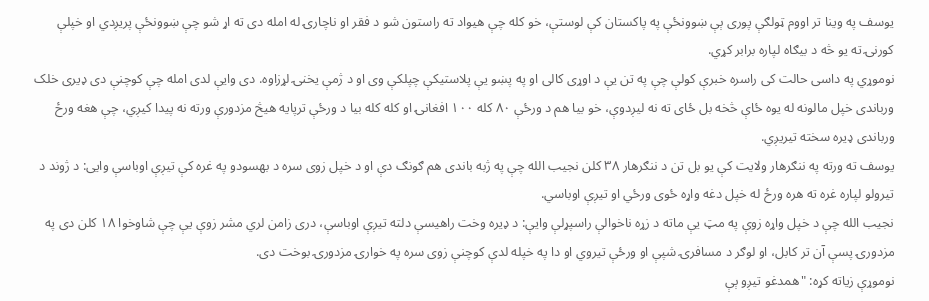یوسف په وینا تر اووم ټولګې پوری ېې ښوونځې په پاکستان کې لوستې، خو کله چې هیواد ته راستون شو د فقر او ناچارۍ له امله دی ته اړ شو چې ښوونځې پریږدي او خپلې کورنۍ ته یو څه د بیګاه لپاره برابر کړي.
نوموړي په داسی حالت کی راسره خبرې کولې چې په تن یې د اوړی کالی او په پښو یې پلاستیکې چپلکې وی او د ژمې یخنۍ لړزاوه. دی وایې لدی امله چې کوچنې دی ډیری خلک ورباندی خپل مالونه له یوه ځاې څخه بل ځای ته نه لیږدوې، خو بیا هم د ورځې ۸۰ کله ۱۰۰ افغانۍ او کله کله بیا د ورځې ترپایه هیڅ مزدورې ورته نه پیدا کیږي، چې هغه ورځ ورباندی ډیره سخته تیریږي.
یوسف ته ورته په ننګرهار ولایت کې یو بل تن د ننګرهار ۳۸ کلن نجیب الله چې په ژبه باندی هم ګونګ دې او د خپل زوی سره د بهسودو په غره کې تیږې اوباسې وایی: د ژوند د تیرولو لپاره غره ته هره ورځ له خپل دغه واړه ځوی ورځي او تیږې اوباسي.
نجیب الله چې د خپل واړه زوې په مټ یې ماته د زړه ناخوالې راسپړلې وایې: د ډیره وخت راهیسې دلته تیږې اوباسې، دری زامن لري مشر زوې یې چې شاوخوا ۱۸ کلن دی په مزدورۍ پسې آن تر کابل، او لوګر د مسافرۍ شپې او ورځې تیروي او دا په خپله لدې کوچنې زوی سره په خوارۍ مزدورۍ بوخت دی.
نوموړې زیاته کړه: "همدغو تیږو ېې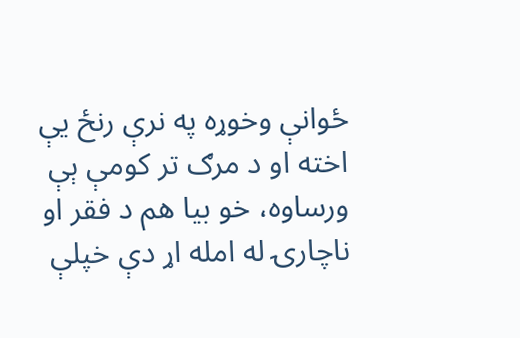ځوانې وخوړه په نرې رنځ یې اخته او د مرګ تر کومې ېې ورساوه، خو بیا هم د فقر او ناچارۍ له امله اړ دې خپلې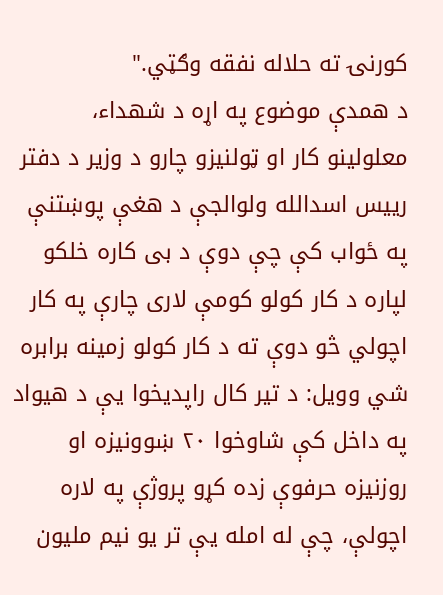کورنۍ ته حلاله نفقه وګټي."
د همدې موضوع په اړه د شهداء، معلولینو کار او ټولنیزو چارو د وزیر د دفتر رییس اسدالله ولوالجې د هغې پوښتنې په ځواب کې چې دوې د بی کاره خلکو لپاره د کار کولو کومې لاری چارې په کار اچولي څو دوې ته د کار کولو زمینه برابره شي وویل: د تیر کال راپدیخوا یې د هیواد په داخل کې شاوخوا ۲۰ ښوونیزه او روزنیزه حرفوې زده کړو پروژې په لاره اچولې، چې له امله یې تر یو نیم ملیون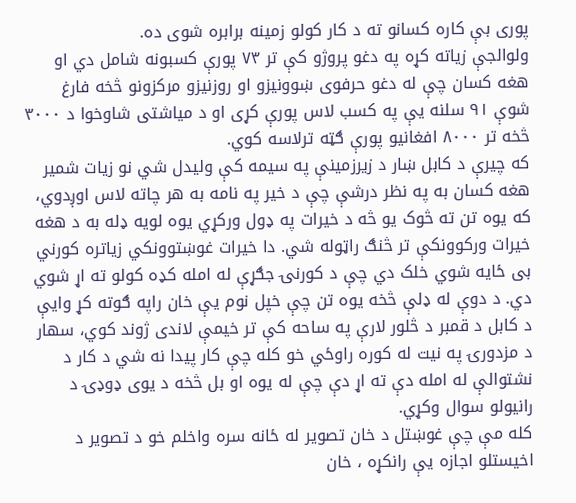پوری بې کاره کسانو ته د کار کولو زمینه برابره شوی ده.
ولوالجې زیاته کړه په دغو پروژو کې تر ۷۳ پورې کسبونه شامل دي او هغه کسان چې له دغو حرفوی ښوونیزو او روزنیزو مرکزونو څخه فارغ شوې ۹۱ سلنه یې په کسب لاس پورې کړی او د میاشتی شاوخوا د ۳۰۰۰ څخه تر ۸۰۰۰ افغانیو پورې ګټه ترلاسه کوي.
که چیرې د کابل ښار د زیرزمینې په سیمه کې ولیدل شي نو زیات شمیر هغه کسان به په نظر درشې چې د خیر په نامه به هر چاته لاس اوږدوي، که یوه تن ته څوک یو څه د خیرات په ډول ورکړي یوه لویه ډله به د هغه خیرات ورکوونکې تر څنګ راټوله شي. دا خیرات غوښتوونکي زیاتره کورني بی ځایه شوي خلک دي چې د کورنۍ جګړې له امله کډه کولو ته اړ شوي دي. د دوې له ډلې څخه یوه تن چې خپل نوم یې خان راپه ګوته کړ وایې د کابل د قمبر د څلور لارې په ساحه کې تر خیمې لاندی ژوند کوي، سهار د مزدورۍ په نیت له کوره راوځي خو کله چې کار پیدا نه شي د کار د نشتوالې له امله دې ته اړ دې چې له یوه او بل څخه د یوی ډوډۍ د رانیولو سوال وکړي.
کله مې چې غوښتل د خان تصویر له ځانه سره واخلم خو د تصویر د اخیستلو اجازه یې رانکړه ، خان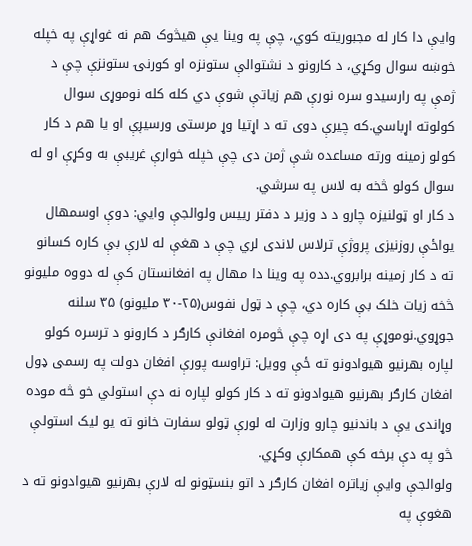وایې دا کار له مجبوریته کوي، چې په وینا یې هیڅوک هم نه غواړې په خپله خوښه سوال وکړي، د کارونو د نشتوالې ستونزه او کورنۍ ستونزې چې د ژمې په رارسیدو سره نورې هم زیاتې شوې دي کله کله نوموړی سوال کولوته اړباسي.که چیرې دوی ته د اړتیا وړ مرستی ورسيږې او یا هم د کار کولو زمینه ورته مساعده شې ژمن دی چې خپله خوارې غریبې به وکړې او له سوال کولو څخه به لاس په سرشي.
د کار او ټولنیزه چارو د د وزیر د دفتر رییس ولوالجې وایي: دوې اوسمهال یواځې روزنیزی پروژې ترلاس لاندی لري چې د هغې له لارې بې کاره کسانو ته د کار زمینه برابروي.دده په وینا دا مهال په افغانستان کې له دووه ملیونو څخه زیات خلک بې کاره دي، چې د ټول نفوس(۲۵-۳۰ ملیونو) ۳۵ سلنه جوړوي.نوموړې په دی اړه چې څومره افغانې کارګر د کارونو د ترسره کولو لپاره بهرنیو هیوادونو ته ځې وویل: تراوسه پورې افغان دولت په رسمی ډول افغان کارګر بهرنیو هیوادونو ته د کار کولو لپاره نه دې استولي خو څه موده وړاندی یې د باندنیو چارو وزارت له لورې ټولو سفارت خانو ته یو لیک استولې څو په دې برخه کې همکارې وکړي.
ولوالجې وایې زیاتره افغان کارګر د اتو بنسټونو له لارې بهرنیو هیوادونو ته د هغوې په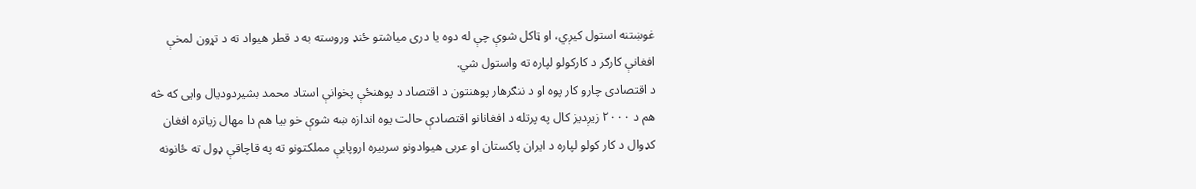غوښتنه استول کیږي، او ټاکل شوې چې له دوه یا دری میاشتو ځنډ وروسته به د قطر هیواد ته د تړون لمخې افغانې کارګر د کارکولو لپاره ته واستول شي.
د اقتصادی چارو کار پوه او د ننګرهار پوهنتون د اقتصاد د پوهنځې پخوانې استاد محمد بشیردودیال وایی که څه هم د ۲۰۰۰ زیږدیز کال په پرتله د افغانانو اقتصادې حالت یوه اندازه ښه شوې خو بیا هم دا مهال زیاتره افغان کډوال د کار کولو لپاره د ایران پاکستان او عربی هیوادونو سربیره اروپایې مملکتونو ته په قاچاقې ډول ته ځانونه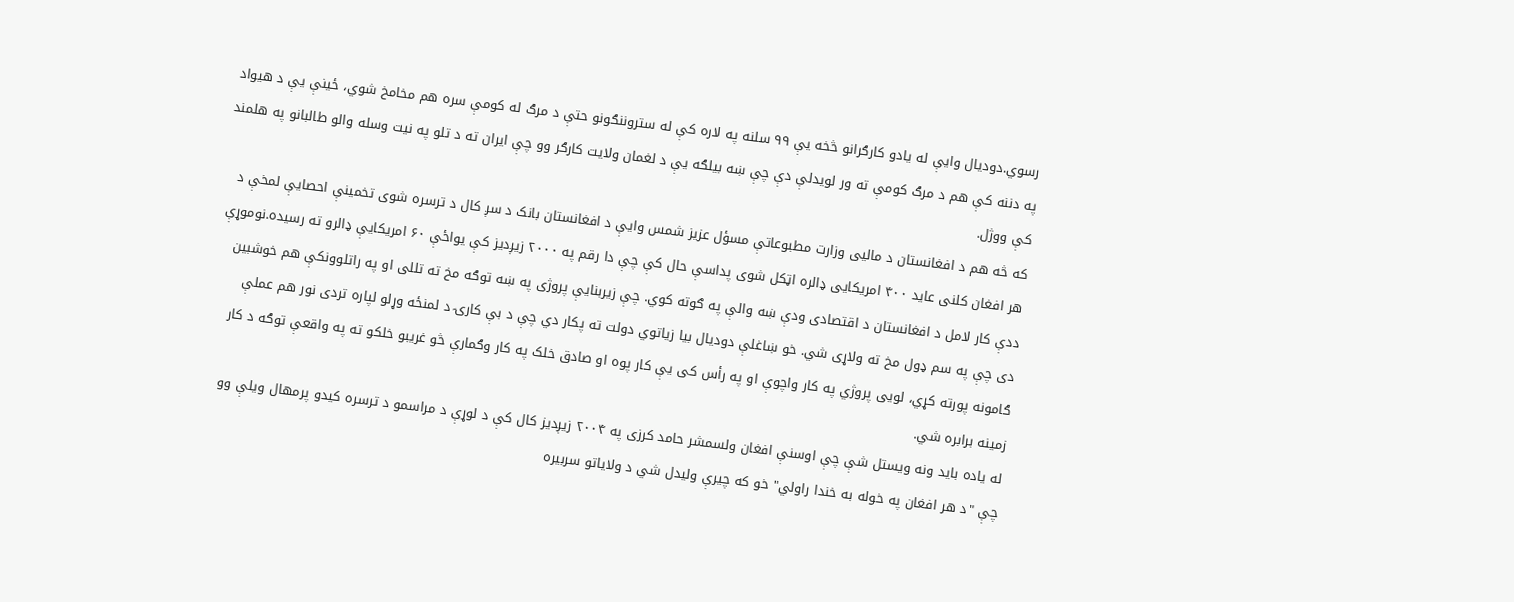رسوي.دودیال وایې له یادو کارګرانو څخه یې ۹۹ سلنه په لاره کې له ستروننګونو حتې د مرګ له کومې سره هم مخامخ شوي، ځینې یې د هیواد په دننه کې هم د مرګ کومې ته ور لویدلې دې چې ښه بیلګه یې د لغمان ولایت کارګر وو چې ایران ته د تلو په نیت وسله والو طالبانو په هلمند کې ووژل.
که څه هم د افغانستان د مالیی وزارت مطبوعاتې مسؤل عزیز شمس وایې د افغانستان بانک د سږ کال د ترسره شوی تخمینې احصایې لمخې د هر افغان کلنی عاید ۴۰۰ امریکایی ډالره اټکل شوی پداسې حال کې چې دا رقم په ۲۰۰۰ زیږدیز کې یواځې ۶۰ امریکایې ډالرو ته رسیده.نوموړې ددې کار لامل د افغانستان د اقتصادی ودې ښه والې په ګوته کوي. چې زیربنایې پروژی په ښه توګه مخ ته تللی او په راتلوونکې هم خوشبین دی چې په سم ډول مخ ته ولاړی شي. خو ښاغلې دودیال بیا زیاتوي دولت ته پکار دي چې د بې کارۍ د لمنځه وړلو لپاره تردی نور هم عملې ګامونه پورته کړي، لویی پروژي په کار واچوې او په رأس کی یې کار پوه او صادق خلک په کار وګمارې څو غریبو خلکو ته په واقعې توګه د کار زمینه برابره شي.
له یاده باید ونه ویستل شې چې اوسنې افغان ولسمشر حامد کرزی په ۲۰۰۴ زیږدیز کال کې د لوړې د مراسمو د ترسره کیدو پرمهال ویلې وو چې "د هر افغان په خوله به خندا راولي" خو که چیرې ولیدل شي د ولایاتو سربیره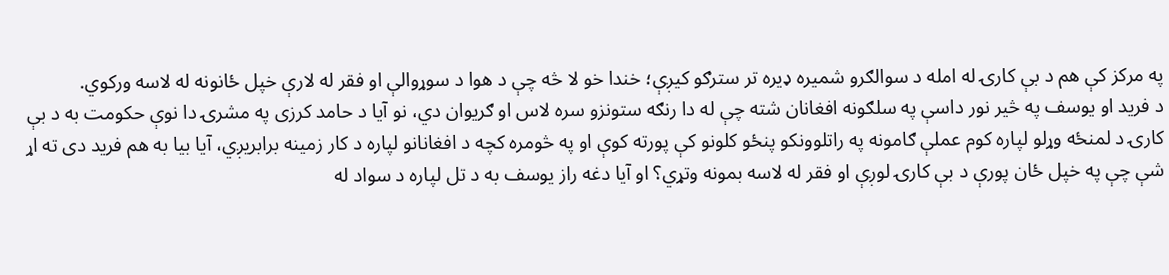په مرکز کې هم د بې کارۍ له امله د سوالګرو شمیره ډیره تر سترګو کیږې؛ خندا خو لا څه چې د هوا د سوړوالې او فقر له لارې خپل ځانونه له لاسه ورکوي.
د فرید او یوسف په څیر نور داسې په سلګونه افغانان شته چې له دا رنګه ستونزو سره لاس او ګریوان دي، نو آیا د حامد کرزی په مشرۍ دا نوې حکومت به د بې کارۍ د لمنځه وړلو لپاره کوم عملې ګامونه په راتلوونکو پنځو کلونو کې پورته کوې او په څومره کچه د افغانانو لپاره د کار زمینه برابریږي، آیا بیا به هم فرید دی ته اړ شې چې په خپل ځان پورې د بې کارۍ لوږې او فقر له لاسه بمونه وتړي؟ او آیا دغه راز یوسف به د تل لپاره د سواد له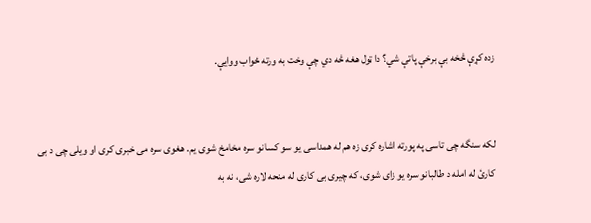زده کړې څخه بې برخې پاتې شي؟ دا ټول هغه څه دي چې وخت به ورته ځواب ووایې.


لکه سنگه چی تاسی په پورته اشاره کری زه هم له همداسی یو سو کسانو سره مخامخ شوی یم. هغوی سره می خبری کری او ویلی چی د بی کارئ له امله د طالبانو سره یو زای شوی، که چیری بی کاری له منحه لاره شی، نه به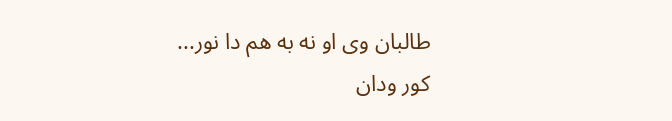طالبان وی او نه به هم دا نور...
کور ودان